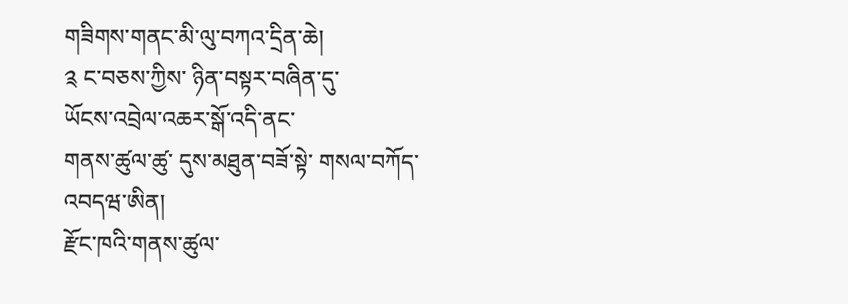གཟིགས་གནང་མི་ལུ་བཀའ་དྲིན་ཆེ།
༉ ང་བཅས་ཀྱིས་ ཉིན་བསྟར་བཞིན་དུ་
ཡོངས་འབྲེལ་འཆར་སྒོ་འདི་ནང་
གནས་ཚུལ་ཚུ་ དུས་མཐུན་བཟོ་སྟེ་ གསལ་བཀོད་འབདཝ་ཨིན།
རྫོང་ཁའི་གནས་ཚུལ་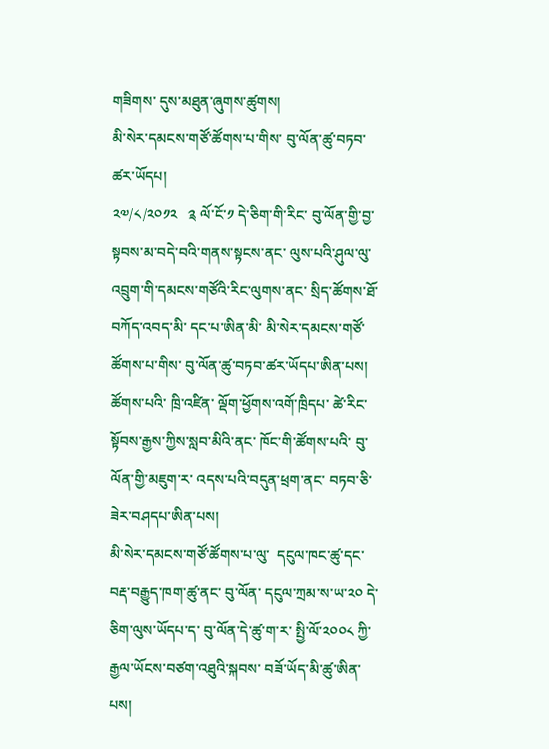གཟིགས་ དུས་མཐུན་ཞུགས་ཚུགས།
མི་སེར་དམངས་གཙོ་ཚོགས་པ་གིས་ བུ་ལོན་ཚུ་བཏབ་ཚར་ཡོདཔ།
༢༧/༨/༢༠༡༢   ༉ ལོ་ངོ་༡ དེ་ཅིག་གི་རིང་ བུ་ལོན་གྱི་བྱ་སྟབས་མ་བདེ་བའི་གནས་སྟངས་ནང་ ལུས་པའི་ཤུལ་ལུ་ འབྲུག་གི་དམངས་གཙོའི་རིང་ལུགས་ནང་ སྲིད་ཚོགས་ཐོ་བཀོད་འབད་མི་ དང་པ་ཨིན་མི་ མི་སེར་དམངས་གཙོ་ཚོགས་པ་གིས་ བུ་ལོན་ཚུ་བཏབ་ཚར་ཡོདཔ་ཨིན་པས།
ཚོགས་པའི་ ཁྲི་འཛིན་ ལྡོག་ཕྱོགས་འགོ་ཁྲིདཔ་ ཚེ་རིང་སྟོབས་རྒྱས་ཀྱིས་སླབ་མིའི་ནང་ ཁོང་གི་ཚོགས་པའི་ བུ་ལོན་གྱི་མཇུག་ར་ འདས་པའི་བདུན་ཕྲག་ནང་ བཏབ་ཅི་ཟེར་བཤདཔ་ཨིན་པས།
མི་སེར་དམངས་གཙོ་ཚོགས་པ་ལུ་  དངུལ་ཁང་ཚུ་དང་ བརྡ་བརྒྱུད་ཁག་ཚུ་ནང་ བུ་ལོན་ དངུལ་ཀྲམ་ས་ཡ་༢༠ དེ་ཅིག་ལུས་ཡོདཔ་ད་ བུ་ལོན་དེ་ཚུ་ག་ར་ སྤྱི་ལོ་༢༠༠༨ ཀྱི་ རྒྱལ་ཡོངས་བཙག་འཐུའི་སྐབས་ བཟོ་ཡོད་མི་ཚུ་ཨིན་པས།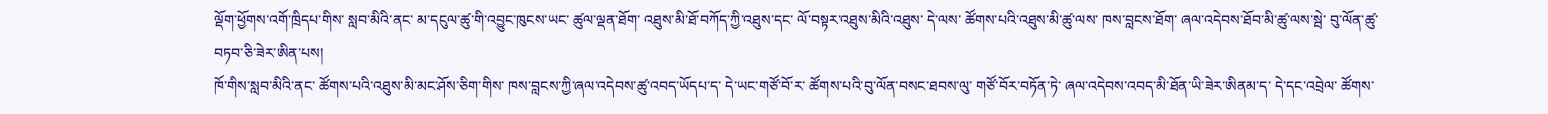ལྡོག་ཕྱོགས་འགོ་ཁྲིདཔ་གིས་ སླབ་མིའི་ནང་ མ་དངུལ་ཚུ་གི་འབྱུང་ཁུངས་ཡང་ ཚུལ་ལྡན་ཐོག་ འཐུས་མི་ཐོ་བཀོད་ཀྱི་འཐུས་དང་ ལོ་བསྟར་འཐུས་མིའི་འཐུས་ དེ་ལས་ ཚོགས་པའི་འཐུས་མི་ཚུ་ལས་ ཁས་བླངས་ཐོག་ ཞལ་འདེབས་ཐོབ་མི་ཚུ་ལས་སྦེ་ བུ་ལོན་ཚུ་བཏབ་ཅི་ཟེར་ཨིན་པས།
ཁོ་གིས་སླབ་མིའི་ནང་ ཚོགས་པའི་འཐུས་མི་མང་ཤོས་ཅིག་གིས་ ཁས་བླངས་ཀྱི་ཞལ་འདེབས་ཚུ་འབད་ཡོདཔ་ད་ དེ་ཡང་གཙོ་བོ་ར་ ཚོགས་པའི་བུ་ལོན་བསང་ཐབས་ལུ་ གཙོ་བོར་བཏོན་ཏེ་ ཞལ་འདེབས་འབད་མི་ཐོན་ཡི་ཟེར་ཨིནམ་ད་ དེ་དང་འབྲེལ་ ཚོགས་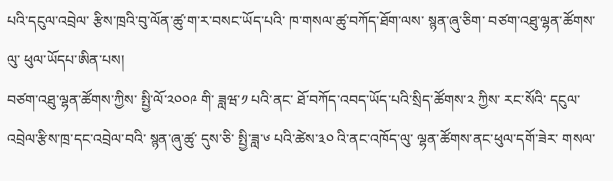པའི་དངུལ་འབྲེལ་ རྩིས་ཁྲའི་བུ་ལོན་ཚུ་ག་ར་བསང་ཡོད་པའི་ ཁ་གསལ་ཚུ་བཀོད་ཐོག་ལས་ སྙན་ཞུ་ཅིག་ བཙག་འཐུ་ལྷན་ཚོགས་ལུ་ ཕུལ་ཡོདཔ་ཨིན་པས།
བཙག་འཐུ་ལྷན་ཚོགས་ཀྱིས་ སྤྱི་ལོ་༢༠༠༩ གི་ ཟླཝ་༡ པའི་ནང་ ཐོ་བཀོད་འབད་ཡོད་པའི་སྲིད་ཚོགས་༢ ཀྱིས་ རང་སོའི་ དངུལ་འབྲེལ་རྩིས་ཁྲ་དང་འབྲེལ་བའི་ སྙན་ཞུ་ཚུ་ དུས་ཅི་ སྤྱི་ཟླ་༦ པའི་ཚེས་༣༠ འི་ནང་འཁོད་ལུ་ ལྷན་ཚོགས་ནང་ཕུལ་དགོ་ཟེར་ གསལ་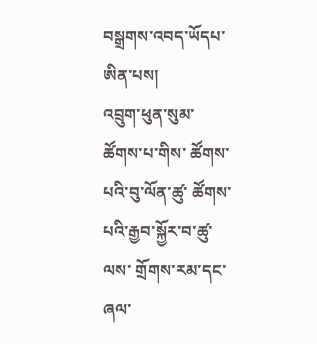བསྒྲགས་འབད་ཡོདཔ་ཨིན་པས།
འབྲུག་ཕུན་སུམ་ཚོགས་པ་གིས་ ཚོགས་པའི་བུ་ལོན་ཚུ་ ཚོགས་པའི་རྒྱབ་སྐྱོར་བ་ཚུ་ལས་ གྲོགས་རམ་དང་ ཞལ་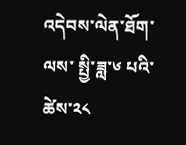འདེབས་ལེན་ཐོག་ལས་ སྤྱི་ཟླ་༦ པའི་ཚེས་༢༨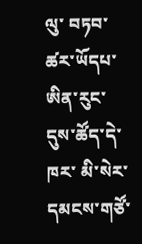ལུ་ བཏབ་ཚར་ཡོདཔ་ཨིན་རུང་ དུས་ཚོད་དེ་ཁར་ མི་སེར་དམངས་གཙོ་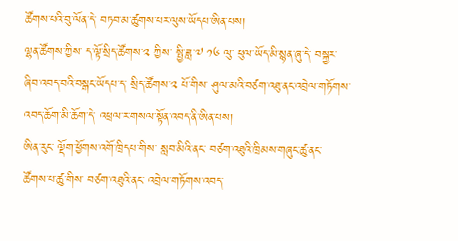ཚོགས་པའི་བུ་ལོན་དེ་ བཏབ་མ་ཚུགས་པར་ལུས་ཡོདཔ་ཨིན་པས།
ལྷན་ཚོགས་ཀྱིས་ ད་ལྟོ་སྲིད་ཚོགས་༢ ཀྱིས་ སྤྱི་ཟླ་༧ ༡༦ ལུ་ ཕུལ་ཡོད་མི་སྙན་ཞུ་དེ་ བསྐྱར་ཞིབ་འབད་བའི་བསྒང་ཡོདཔ་ད་ སྲིད་ཚོགས་༢ པོ་གིས་ ཤུལ་མའི་བཙག་འཐུ་ནང་འབྲེལ་གཏོགས་ འབད་ཆོག་མི་ཆོག་དེ་ འཕྲལ་ར་གསལ་སྟོན་འབད་ནི་ཨིན་པས།
ཨིན་རུང་ ལྡོག་ཕྱོགས་འགོ་ཁྲིདཔ་གིས་ སླབ་མིའི་ནང་ བཙག་འཐུའི་ཁྲིམས་གཞུང་ཚུ་ནང་ ཚོགས་པ་ཚུ་གིས་ བཙག་འཐུའི་ནང་ འབྲེལ་གཏོགས་འབད་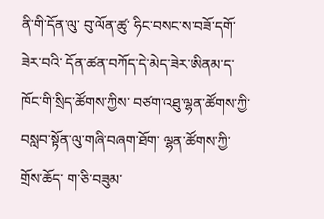ནི་གི་དོན་ལུ་ བུ་ལོན་ཚུ་ ཧིང་བསང་ས་བཟོ་དགོ་ཟེར་བའི་ དོན་ཚན་བཀོད་དེ་མེད་ཟེར་ཨིནམ་ད་ ཁོང་གི་སྲིད་ཚོགས་ཀྱིས་ བཙག་འཐུ་ལྷན་ཚོགས་ཀྱི་ བསླབ་སྟོན་ལུ་གཞི་བཞག་ཐོག་ ལྷན་ཚོགས་ཀྱི་གྲོས་ཆོད་ ག་ཅི་བཟུམ་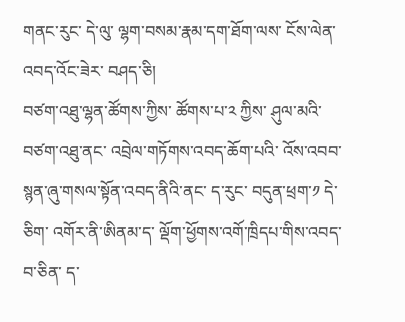གནང་རུང་ དེ་ལུ་ ལྷག་བསམ་རྣམ་དག་ཐོག་ལས་ ངོས་ལེན་འབད་འོང་ཟེར་ བཤད་ཅི།
བཙག་འཐུ་ལྷན་ཚོགས་ཀྱིས་ ཚོགས་པ་༢ ཀྱིས་ ཤུལ་མའི་བཙག་འཐུ་ནང་ འབྲེལ་གཏོགས་འབད་ཆོག་པའི་ འོས་འབབ་སྙན་ཞུ་གསལ་སྟོན་འབད་ནིའི་ནང་ ད་རུང་ བདུན་ཕྲག་༡ དེ་ཅིག་ འགོར་ནི་ཨིནམ་ད་ ལྡོག་ཕྱོགས་འགོ་ཁྲིདཔ་གིས་འབད་བ་ཅིན་ ད་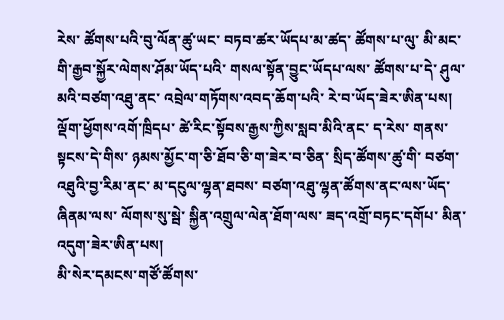རེས་ ཚོགས་པའི་བུ་ལོན་ཚུ་ཡང་ བཏབ་ཚར་ཡོདཔ་མ་ཚད་ ཚོགས་པ་ལུ་ མི་མང་གི་རྒྱབ་སྐྱོར་ལེགས་ཤོམ་ཡོད་པའི་ གསལ་སྟོན་བྱུང་ཡོདཔ་ལས་ ཚོགས་པ་དེ་ ཤུལ་མའི་བཙག་འཐུ་ནང་ འབྲེལ་གཏོགས་འབད་ཆོག་པའི་ རེ་བ་ཡོད་ཟེར་ཨིན་པས།
ལྡོག་ཕྱོགས་འགོ་ཁྲིདཔ་ ཚེ་རིང་སྟོབས་རྒྱས་ཀྱིས་སླབ་མིའི་ནང་ ད་རེས་ གནས་སྟངས་དེ་གིས་ ཉམས་མྱོང་ག་ཅི་ཐོབ་ཅི་ག་ཟེར་བ་ཅིན་ སྲིད་ཚོགས་ཚུ་གི་ བཙག་འཐུའི་བྱ་རིམ་ནང་ མ་དངུལ་ལྷན་ཐབས་ བཙག་འཐུ་ལྷན་ཚོགས་ནང་ལས་ཡོད་ཞིནམ་ལས་ ལོགས་སུ་སྦེ་ སྐྱིན་འགྲུལ་ལེན་ཐོག་ལས་ ཟད་འགྲོ་བཏང་དགོཔ་ མིན་འདུག་ཟེར་ཨིན་པས།
མི་སེར་དམངས་གཙོ་ཚོགས་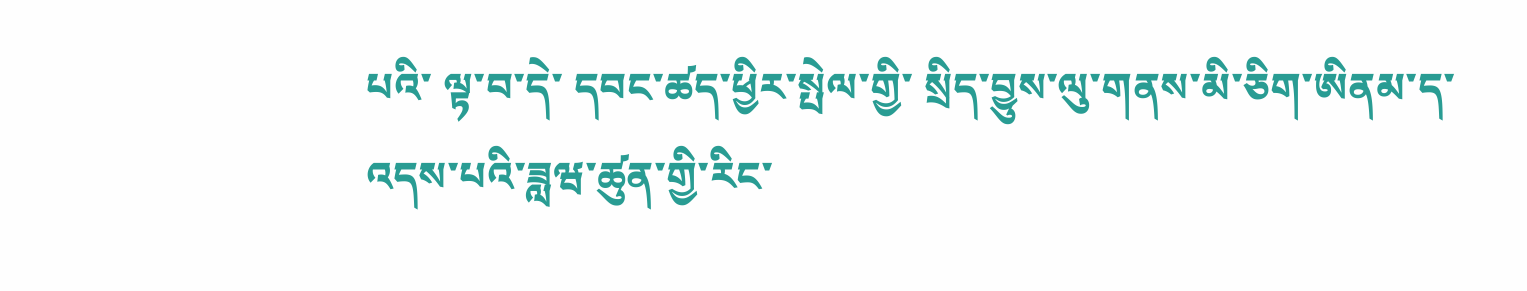པའི་ ལྟ་བ་དེ་ དབང་ཚད་ཕྱིར་སྤེལ་གྱི་ སྲིད་བྱུས་ལུ་གནས་མི་ཅིག་ཨིནམ་ད་ འདས་པའི་ཟླཝ་ཚུན་གྱི་རིང་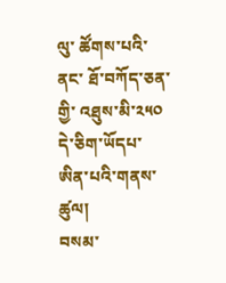ལུ་ ཚོགས་པའི་ནང་ ཐོ་བཀོད་ཅན་གྱི་ འཐུས་མི་༢༥༠ དེ་ཅིག་ཡོདཔ་ཨིན་པའི་གནས་ཚུལ།
བསམ་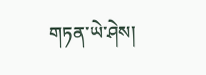གཏན་ཡེ་ཤེས།